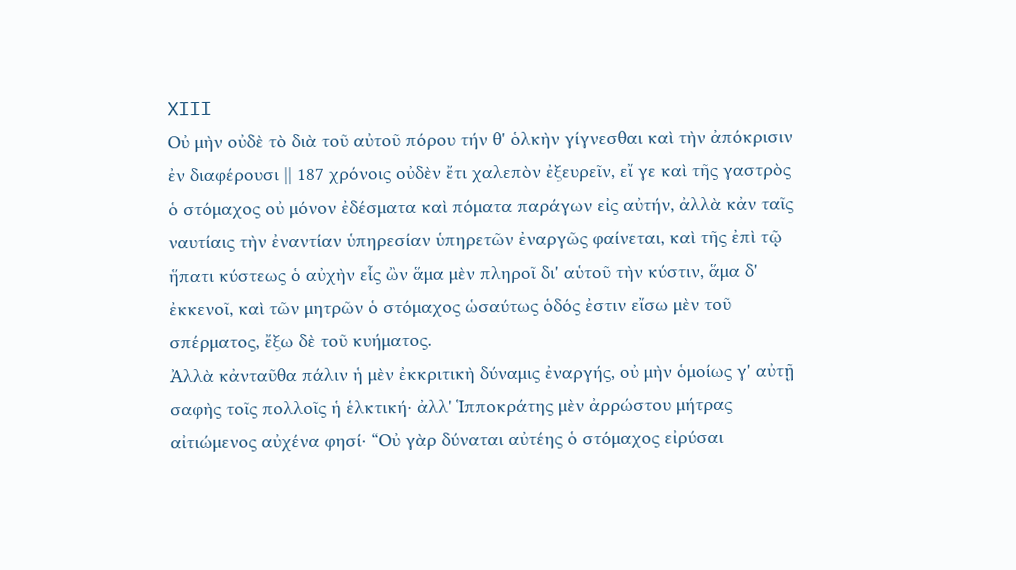XIII
Οὐ μὴν οὐδὲ τὸ διὰ τοῦ αὐτοῦ πόρου τήν θ' ὁλκὴν γίγνεσθαι καὶ τὴν ἀπόκρισιν ἐν διαφέρουσι || 187 χρόνοις οὐδὲν ἔτι χαλεπὸν ἐξευρεῖν, εἴ γε καὶ τῆς γαστρὸς ὁ στόμαχος οὐ μόνον ἐδέσματα καὶ πόματα παράγων εἰς αὐτήν, ἀλλὰ κἀν ταῖς ναυτίαις τὴν ἐναντίαν ὑπηρεσίαν ὑπηρετῶν ἐναργῶς φαίνεται, καὶ τῆς ἐπὶ τῷ ἥπατι κύστεως ὁ αὐχὴν εἷς ὢν ἅμα μὲν πληροῖ δι' αὑτοῦ τὴν κύστιν, ἅμα δ' ἐκκενοῖ, καὶ τῶν μητρῶν ὁ στόμαχος ὡσαύτως ὁδός ἐστιν εἴσω μὲν τοῦ σπέρματος, ἔξω δὲ τοῦ κυήματος.
Ἀλλὰ κἀνταῦθα πάλιν ἡ μὲν ἐκκριτικὴ δύναμις ἐναργής, οὐ μὴν ὁμοίως γ' αὐτῇ σαφὴς τοῖς πολλοῖς ἡ ἑλκτική· ἀλλ' Ἱπποκράτης μὲν ἀρρώστου μήτρας αἰτιώμενος αὐχένα φησί· “Οὐ γὰρ δύναται αὐτέης ὁ στόμαχος εἰρύσαι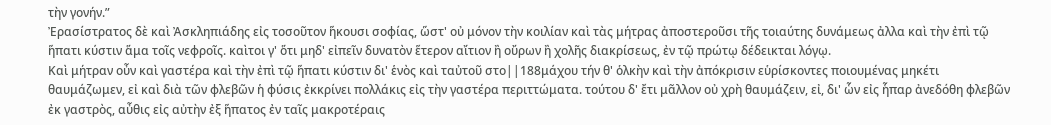τὴν γονήν.”
Ἐρασίστρατος δὲ καὶ Ἀσκληπιάδης εἰς τοσοῦτον ἥκουσι σοφίας, ὥστ' οὐ μόνον τὴν κοιλίαν καὶ τὰς μήτρας ἀποστεροῦσι τῆς τοιαύτης δυνάμεως ἀλλα καὶ τὴν ἐπὶ τῷ ἥπατι κύστιν ἅμα τοῖς νεφροῖς. καὶτοι γ' ὅτι μηδ' εἰπεῖν δυνατὸν ἕτερον αἴτιον ἢ οὔρων ἢ χολῆς διακρίσεως, ἐν τῷ πρώτῳ δέδεικται λόγῳ.
Καὶ μήτραν οὖν καὶ γαστέρα καὶ τὴν ἐπὶ τῷ ἥπατι κύστιν δι' ἑνὸς καὶ ταὐτοῦ στο||188μάχου τήν θ' ὁλκὴν καὶ τὴν ἀπόκρισιν εὑρίσκοντες ποιουμένας μηκέτι θαυμάζωμεν, εἰ καὶ διὰ τῶν φλεβῶν ἡ φύσις ἐκκρίνει πολλάκις εἰς τὴν γαστέρα περιττώματα. τούτου δ' ἔτι μᾶλλον οὐ χρὴ θαυμάζειν, εἰ, δι' ὧν εἰς ἧπαρ ἀνεδόθη φλεβῶν ἐκ γαστρὸς, αὖθις εἰς αὐτὴν ἐξ ἥπατος ἐν ταῖς μακροτέραις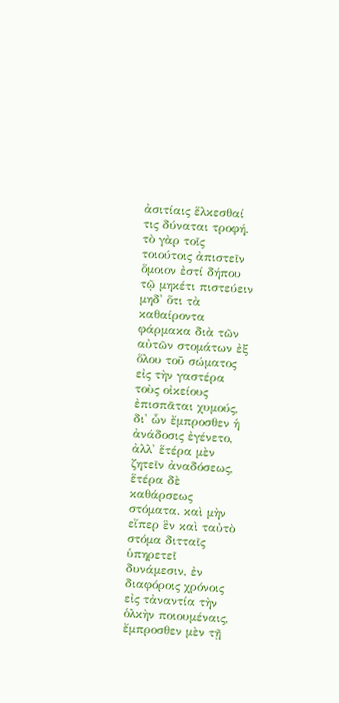ἀσιτίαις ἕλκεσθαί τις δύναται τροφή. τὸ γὰρ τοῖς τοιούτοις ἀπιστεῖν ὅμοιον ἐστί δήπου τῷ μηκέτι πιστεύειν μηδ' ὅτι τὰ καθαίροντα φάρμακα διὰ τῶν αὐτῶν στομάτων ἐξ ὅλου τοῦ σώματος εἰς τὴν γαστέρα τοὺς οἰκείους ἐπισπᾶται χυμούς, δι' ὧν ἔμπροσθεν ἡ ἀνάδοσις ἐγένετο, ἀλλ' ἕτέρα μὲν ζητεῖν ἀναδόσεως, ἕτέρα δὲ καθάρσεως στόματα. καὶ μὴν εἴπερ ἓν καὶ ταὐτὸ στόμα διτταῖς ὑπηρετεῖ δυνάμεσιν, ἐν διαφόροις χρόνοις εἰς τἀναντία τὴν ὁλκὴν ποιουμέναις, ἔμπροσθεν μὲν τῇ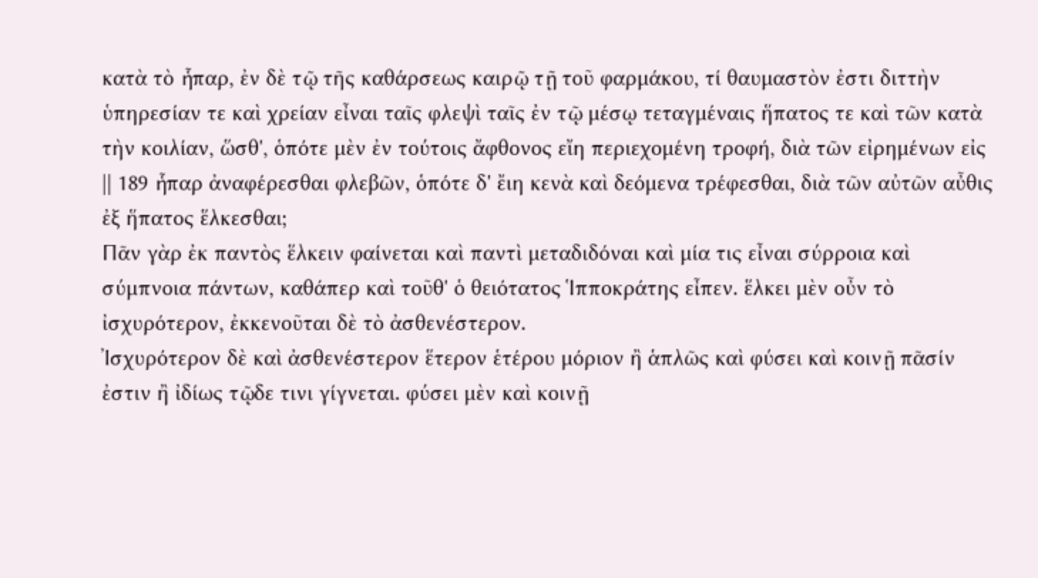κατὰ τὸ ἧπαρ, ἐν δὲ τῷ τῆς καθάρσεως καιρῷ τῇ τοῦ φαρμάκου, τί θαυμαστὸν ἐστι διττὴν ὑπηρεσίαν τε καὶ χρείαν εἶναι ταῖς φλεψὶ ταῖς ἐν τῷ μέσῳ τεταγμέναις ἥπατος τε καὶ τῶν κατὰ τὴν κοιλίαν, ὥσθ', ὁπότε μὲν ἐν τούτοις ἄφθονος εἴη περιεχομένη τροφή, διὰ τῶν εἰρημένων εἰς || 189 ἧπαρ ἀναφέρεσθαι φλεβῶν, ὁπότε δ' ἔιη κενὰ καὶ δεόμενα τρέφεσθαι, διὰ τῶν αὐτῶν αὖθις ἐξ ἥπατος ἕλκεσθαι;
Πᾶν γὰρ ἐκ παντὸς ἕλκειν φαίνεται καὶ παντὶ μεταδιδόναι καὶ μία τις εἶναι σύρροια καὶ σύμπνοια πάντων, καθάπερ καὶ τοῦθ' ὁ θειότατος Ἱπποκράτης εἶπεν. ἕλκει μὲν οὖν τὸ ἰσχυρότερον, ἐκκενοῦται δὲ τὸ ἀσθενέστερον.
Ἰσχυρότερον δὲ καὶ ἀσθενέστερον ἕτερον ἑτέρου μόριον ἢ ἁπλῶς καὶ φύσει καὶ κοινῇ πᾶσίν ἐστιν ἢ ἰδίως τῷδε τινι γίγνεται. φύσει μὲν καὶ κοινῇ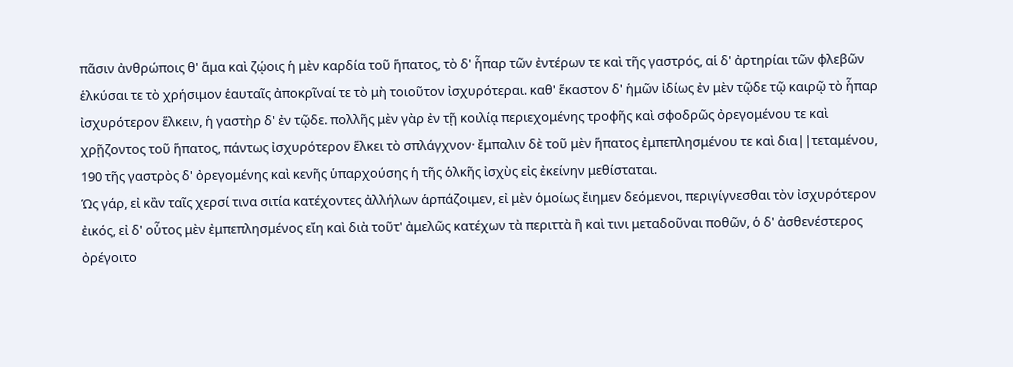πᾶσιν ἀνθρώποις θ' ἅμα καὶ ζῴοις ἡ μὲν καρδία τοῦ ἥπατος, τὸ δ' ἧπαρ τῶν ἐντέρων τε καὶ τῆς γαστρός, αἱ δ' ἀρτηρίαι τῶν φλεβῶν ἑλκύσαι τε τὸ χρήσιμον ἑαυταῖς ἀποκρῖναί τε τὸ μὴ τοιοῦτον ἰσχυρότεραι. καθ' ἕκαστον δ' ἡμῶν ἰδίως ἐν μὲν τῷδε τῷ καιρῷ τὸ ἧπαρ ἰσχυρότερον ἕλκειν, ἡ γαστὴρ δ' ἐν τῷδε. πολλῆς μὲν γὰρ ἐν τῇ κοιλίᾳ περιεχομένης τροφῆς καὶ σφοδρῶς ὀρεγομένου τε καὶ χρῇζοντος τοῦ ἥπατος, πάντως ἰσχυρότερον ἕλκει τὸ σπλάγχνον· ἔμπαλιν δὲ τοῦ μὲν ἥπατος ἐμπεπλησμένου τε καὶ δια||τεταμένου, 190 τῆς γαστρὸς δ' ὀρεγομένης καὶ κενῆς ὑπαρχούσης ἡ τῆς ὁλκῆς ἰσχὺς εἰς ἐκείνην μεθίσταται.
Ὡς γάρ, εἰ κἂν ταῖς χερσί τινα σιτία κατέχοντες ἀλλήλων ἁρπάζοιμεν, εἰ μὲν ὁμοίως ἔιημεν δεόμενοι, περιγίγνεσθαι τὸν ἰσχυρότερον ἐικός, εἰ δ' οὗτος μὲν ἐμπεπλησμένος εἴη καὶ διὰ τοῦτ' ἀμελῶς κατέχων τὰ περιττὰ ἢ καὶ τινι μεταδοῦναι ποθῶν, ὁ δ' ἀσθενέστερος ὀρέγοιτο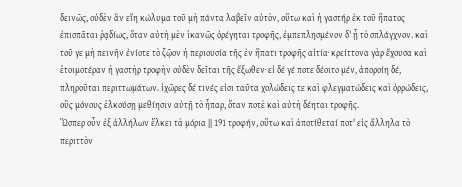δεινῶς, οὐδὲν ἂν εἴη κώλυμα τοῦ μὴ πάντα λαβεῖν αὐτὸν, οὕτω καὶ ἡ γαστήρ ἐκ τοῦ ἥπατος ἐπισπᾶται ῥᾳδίως, ὅταν αὐτὴ μὲν ἱκανῶς ὀρέγηται τροφῆς, ἐμπεπλησμένον δ' ᾖ τὸ σπλάγχνον. καὶ τοῦ γε μὴ πεινῆν ἐνίοτε τὸ ζῷον ἡ περιουσία τῆς ἐν ἥπατι τροφῆς αἰτία· κρείττονα γὰρ ἔχουσα καὶ ἑτοιμοτέραν ἡ γαστὴρ τροφὴν οὐδὲν δεῖται τῆς ἔξωθεν· εἰ δέ γέ ποτε δέοιτο μέν, ἀποροίη δέ, πληροῦται περιττωμάτων. ἰχῶρες δέ τινές εἰσι ταῦτα χολώδεις τε καὶ φλεγματώδεις καὶ ὀρρώδεις, οὓς μόνους ἑλκούσῃ μεθίησιν αὐτῇ τὸ ἧπαρ, ὅταν ποτὲ καὶ αὐτὴ δέηται τροφῆς.
Ὥσπερ οὖν ἐξ ἀλλήλων ἕλκει τὰ μόρια || 191 τροφήν, οὕτω καὶ ἀποτίθεταί ποτ' εἰς ἄλληλα τὸ περιττὸν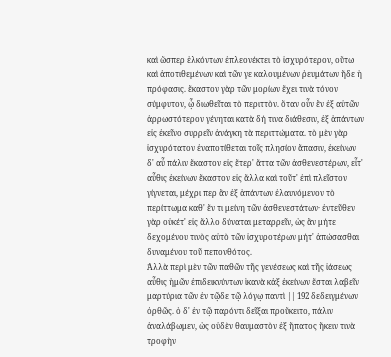καὶ ὥσπερ ἑλκόντων ἐπλεονέκτει τὸ ἰσχυρότερον, οὕτω καὶ ἀποτιθεμένων καὶ τῶν γε καλουμένων ῥευμάτων ἥδε ἡ πρόφασις. ἕκαστον γὰρ τῶν μορίων ἔχει τινὰ τόνον σύμφυτον, ᾧ διωθεῖται τὸ περιττὸν. ὅταν οὖν ἓν ἐξ αὐτῶν ἀρρωστότερον γένηται κατὰ δή τινα διάθεσιν, ἐξ ἁπάντων εἰς ἐκεῖνο συρρεῖν ἀνάγκη τὰ περιττώματα. τὸ μὲν γὰρ ἰσχυρότατον ἐναποτίθεται τοῖς πλησίον ἅπασιν, ἐκείνων δ' αὖ πάλιν ἕκαστον εἰς ἕτερ' ἄττα τῶν ἀσθενεστέρων, εἶτ' αὖθις ἐκείνων ἕκαστον εἰς ἄλλα καὶ τοῦτ' ἐπὶ πλεῖστον γίγνεται, μέχρι περ ἂν ἐξ ἁπάντων ἐλαυνόμενον τὸ περίττωμα καθ' ἕν τι μείνη τῶν ἀσθενεστάτων· ἐντεῦθεν γὰρ οὐκέτ' εἰς ἄλλο δύναται μεταρρεῖν, ὡς ἂν μήτε δεχομένου τινὸς αὐτὸ τῶν ἰσχυροτέρων μήτ' ἀπώσασθαι δυναμένου τοῦ πεπονθότος.
Ἀλλὰ περὶ μὲν τῶν παθῶν τῆς γενέσεως καὶ τῆς ἰάσεως αὖθις ἡμῶν ἐπιδεικνύντων ἱκανὰ κἀξ ἐκείνων ἔσται λαβεῖν μαρτύρια τῶν ἐν τῷδε τῷ λόγῳ παντὶ || 192 δεδειγμένων ὀρθῶς. ὁ δ' ἐν τῷ παρόντι δεῖξαι προὔκειτο, πάλιν ἀναλάβωμεν, ὡς οὐδὲν θαυμαστὸν ἐξ ἥπατος ἥκειν τινὰ τροφὴν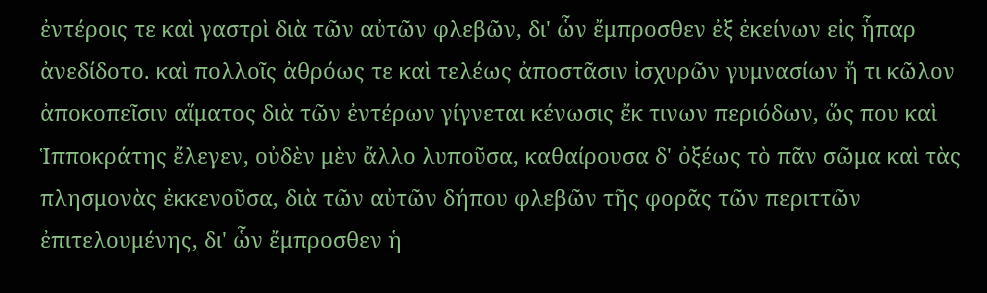ἐντέροις τε καὶ γαστρὶ διὰ τῶν αὐτῶν φλεβῶν, δι' ὧν ἔμπροσθεν ἐξ ἐκείνων εἰς ἧπαρ ἀνεδίδοτο. καὶ πολλοῖς ἀθρόως τε καὶ τελέως ἀποστᾶσιν ἰσχυρῶν γυμνασίων ἤ τι κῶλον ἀποκοπεῖσιν αἵματος διὰ τῶν ἐντέρων γίγνεται κένωσις ἔκ τινων περιόδων, ὥς που καὶ Ἱπποκράτης ἔλεγεν, οὐδὲν μὲν ἄλλο λυποῦσα, καθαίρουσα δ' ὀξέως τὸ πᾶν σῶμα καὶ τὰς πλησμονὰς ἐκκενοῦσα, διὰ τῶν αὐτῶν δήπου φλεβῶν τῆς φορᾶς τῶν περιττῶν ἐπιτελουμένης, δι' ὧν ἔμπροσθεν ἡ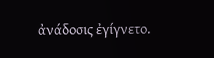ἀνάδοσις ἐγίγνετο.